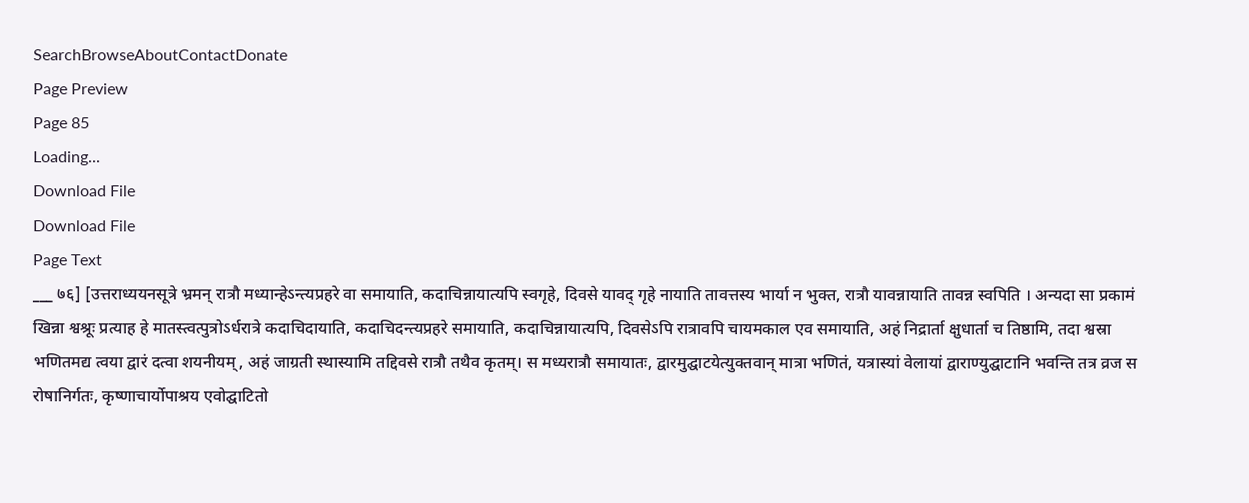SearchBrowseAboutContactDonate
Page Preview
Page 85
Loading...
Download File
Download File
Page Text
___ ७६] [उत्तराध्ययनसूत्रे भ्रमन् रात्रौ मध्यान्हेऽन्त्यप्रहरे वा समायाति, कदाचिन्नायात्यपि स्वगृहे, दिवसे यावद् गृहे नायाति तावत्तस्य भार्या न भुक्त, रात्रौ यावन्नायाति तावन्न स्वपिति । अन्यदा सा प्रकामं खिन्ना श्वश्रूः प्रत्याह हे मातस्त्वत्पुत्रोऽर्धरात्रे कदाचिदायाति, कदाचिदन्त्यप्रहरे समायाति, कदाचिन्नायात्यपि, दिवसेऽपि रात्रावपि चायमकाल एव समायाति, अहं निद्रार्ता क्षुधार्ता च तिष्ठामि, तदा श्वस्रा भणितमद्य त्वया द्वारं दत्वा शयनीयम्, अहं जाग्रती स्थास्यामि तद्दिवसे रात्रौ तथैव कृतम्। स मध्यरात्रौ समायातः, द्वारमुद्घाटयेत्युक्तवान् मात्रा भणितं, यत्रास्यां वेलायां द्वाराण्युद्घाटानि भवन्ति तत्र व्रज स रोषानिर्गतः, कृष्णाचार्योपाश्रय एवोद्घाटितो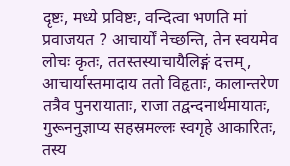दृष्टः, मध्ये प्रविष्टः, वन्दित्वा भणति मां प्रवाजयत ? आचार्यों नेच्छन्ति, तेन स्वयमेव लोचः कृतः, ततस्तस्याचायैलिङ्गं दत्तम्, आचार्यास्तमादाय ततो विहृताः, कालान्तरेण तत्रैव पुनरायाताः, राजा तद्वन्दनार्थमायातः, गुरूननुज्ञाप्य सहस्रमल्लः स्वगृहे आकारितः, तस्य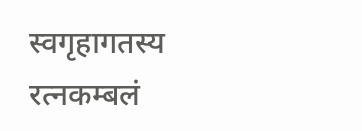स्वगृहागतस्य रत्नकम्बलं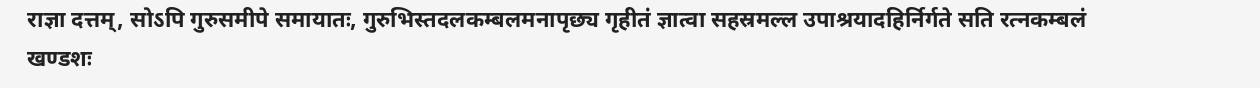राज्ञा दत्तम्, सोऽपि गुरुसमीपे समायातः, गुरुभिस्तदलकम्बलमनापृछ्य गृहीतं ज्ञात्वा सहस्रमल्ल उपाश्रयादहिर्निर्गते सति रत्नकम्बलं खण्डशः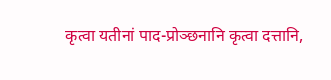कृत्वा यतीनां पाद-प्रोञ्छनानि कृत्वा दत्तानि,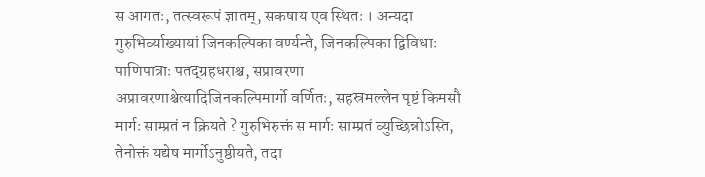स आगतः, तत्स्वरूपं ज्ञातम्, सकषाय एव स्थितः । अन्यदा गुरुभिर्व्याख्यायां जिनकल्पिका वर्ण्यन्ते, जिनकल्पिका द्विविधाः पाणिपात्राः पतद्ग्रहधराश्च, सप्रावरणा अप्रावरणाश्चेत्यादिजिनकल्पिमार्गो वर्णितः, सहस्रमल्लेन पृष्टं किमसौ मार्गः साम्प्रतं न क्रियते ? गुरुभिरुक्तं स मार्गः साम्प्रतं व्युच्छिन्नोऽस्ति, तेनोक्तं यद्येष मार्गोऽनुष्ठीयते, तदा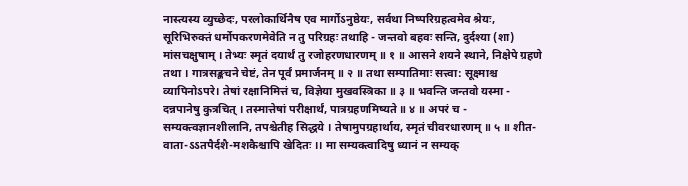नास्त्यस्य व्युच्छेदः, परलोकार्थिनैष एव मार्गोऽनुष्ठेयः, सर्वथा निष्परिग्रहत्वमेव श्रेयः, सूरिभिरुक्तं धर्मोपकरणमेवेति न तु परिग्रहः तथाहि - जन्तवो बहवः सन्ति, दुर्दश्या (शा) मांसचक्षुषाम् । तेभ्यः स्मृतं दयार्थं तु रजोहरणधारणम् ॥ १ ॥ आसने शयने स्थाने, निक्षेपे ग्रहणे तथा । गात्रसङ्कचने चेष्टं, तेन पूर्वं प्रमार्जनम् ॥ २ ॥ तथा सम्पातिमाः सत्त्वा: सूक्ष्माश्च व्यापिनोऽपरे। तेषां रक्षानिमित्तं च, विज्ञेया मुखवस्त्रिका ॥ ३ ॥ भवन्ति जन्तवो यस्मा - दन्नपानेषु कुत्रचित् । तस्मात्तेषां परीक्षार्थं, पात्रग्रहणमिष्यते ॥ ४ ॥ अपरं च - सम्यक्त्वज्ञानशीलानि, तपश्चेतीह सिद्धये । तेषामुपग्रहार्थाय, स्मृतं चीवरधारणम् ॥ ५ ॥ शीत-वाता-ऽऽतपैर्दशै-मशकैश्चापि खेदितः ।। मा सम्यक्त्वादिषु ध्यानं न सम्यक्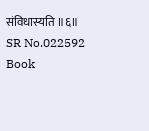संविधास्यति ॥६॥
SR No.022592
Book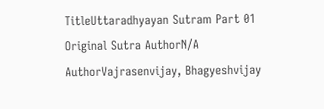TitleUttaradhyayan Sutram Part 01
Original Sutra AuthorN/A
AuthorVajrasenvijay, Bhagyeshvijay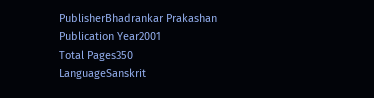PublisherBhadrankar Prakashan
Publication Year2001
Total Pages350
LanguageSanskrit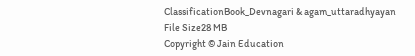ClassificationBook_Devnagari & agam_uttaradhyayan
File Size28 MB
Copyright © Jain Education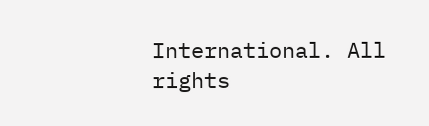International. All rights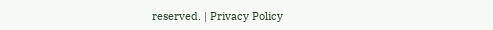reserved. | Privacy Policy